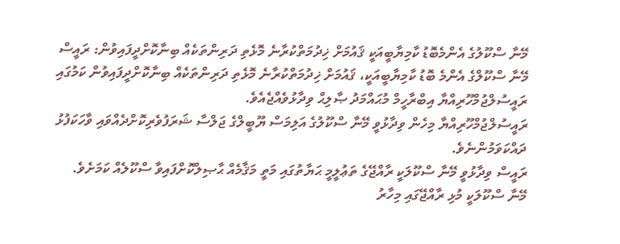މޭނާ ސްކޫލުގެ އެންމެބޮޑު ކާމިޔާބީއަކީ ޤައުމަށް ޚިދުމަތްކުރާނެ މޮޅެތި ދަރިންތަކެއް ބިނާކޮށްދީފައިވުން: ރައީސް
މޭނާ ސްކޫލްގެ އެންމެ ބޮޑު ކާމިޔާބީއަކީ، ޤައުމަށް ޚިދުމަތްކުރާނެ މޮޅެތި ދަރިންތަކެއް ބިނާކޮށްދީފައިވުން ކަމުގައި ރައީސުލްޖުމްހޫރިއްޔާ އިބްރާހީމް މުޙައްމަދު ޞާލިޙް ވިދާޅުވެއްޖެއެވެ.
ރައީސުލްޖުމްހޫރިއްޔާ މިހެން ވިދާޅުވީ މޭނާ ސްކޫލުގެ އަލިމަސް ޔޫބީލްގެ ޖަލްސާ ޝަރަފުވެރިކޮށްދެއްވައި ވާހަކަފުޅު ދައްކަވަމުންނެވެ.
ރައީސް ވިދާޅުވީ މޭނާ ސްކޫލަކީ ރާއްޖޭގެ ތަޢުލީމީ ޙަޔާތުގައި މަތީ މަޤާމެއް ޙާޞިލްކޮށްފައިވާ ސްކޫލެއް ކަމަށެވެ.
މޭނާ ސްކޫލަކީ މުޅި ރާއްޖޭގައި މިހާރު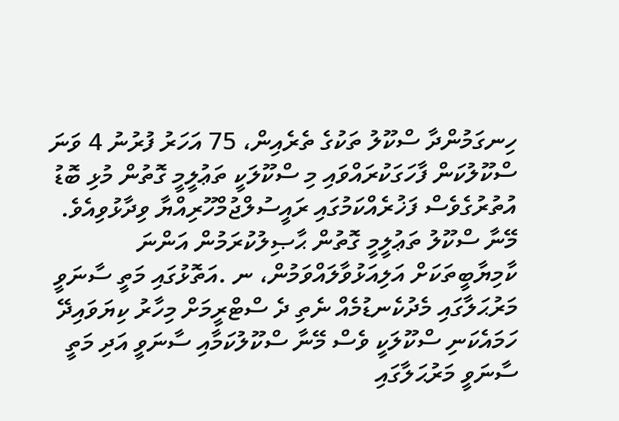ހިނގަމުންދާ ސްކޫލު ތަކުގެ ތެރެއިން، 75 އަހަރު ފުރުނު 4 ވަނަ ސްކޫލުކަން ފާހަގަކުރައްވައި މި ސްކޫލަކީ ތަޢުލީމީ ގޮތުން މުޅި ބޮޑު އުތުރުގެވެސް ފަޚުރެއްކަމުގައި ރައީސުލްޖުމްހޫރިއްޔާ ވިދާޅުވިއެވެ.
މޭނާ ސްކޫލު ތަޢުލީމީ ގޮތުން ޙާޞިލުކުރަމުން އަންނަ ކާމިޔާބީތަކަށް އަލިއަޅުވާލައްވަމުން، ނ .އަތޮޅުގައި މަތީ ސާނަވީ މަރުޙަލާގައި މެދުކެނޑުމެއް ނެތި ދެ ސްޓްރީމަށް މިހާރު ކިޔަވައިދޭ ހަމައެކަނި ސްކޫލަކީ ވެސް މޭނާ ސްކޫލުކަމާއި ސާނަވީ އަދި މަތީ ސާނަވީ މަރުޙަލާގައި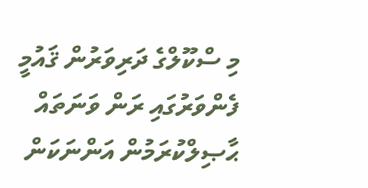މި ސްކޫލްގެ ދަރިވަރުން ޤައުމީ ފެންވަރުގައި ރަން ވަނަތައް ޙާޞިލްކުރަމުން އަންނަކަން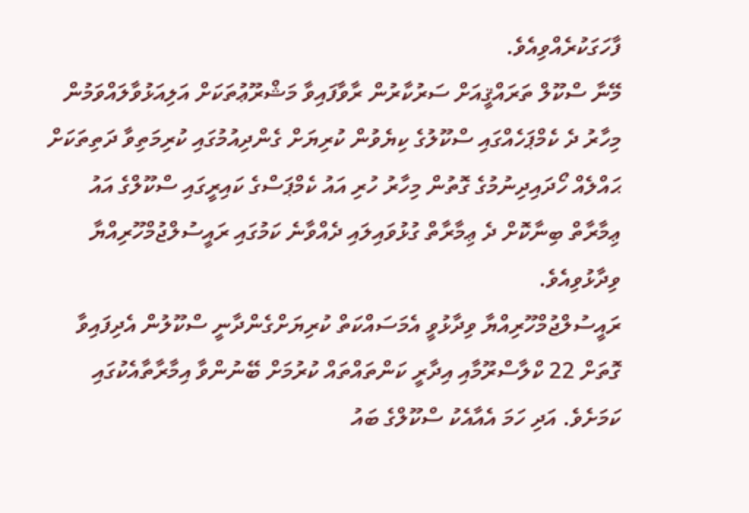ފާހަގަކުރެއްވިއެވެ.
މޭނާ ސްކޫލް ތަރައްޤީއަށް ސަރުކާރުން ރާވާފައިވާ މަޝްރޫޢުތަކަށް އަލިއަޅުވާލައްވަމުން މިހާރު ދެ ކެމްޕަހެއްގައި ސްކޫލުގެ ކިޔެވުން ކުރިޔަށް ގެންދިއުމުގައި ކުރިމަތިވާ ދަތިތަކަށް ޙައްލެއް ހޯދައިދިނުމުގެ ގޮތުން މިހާރު ހުރި އައު ކެމްޕަސްގެ ކައިރީގައި ސްކޫލްގެ އައު ޢިމާރާތް ބިނާކޮށް ދެ ޢިމާރާތް ގުޅުވައިލައި ދެއްވާނެ ކަމުގައި ރައީސުލްޖުމްހޫރިއްޔާ ވިދާޅުވިއެވެ.
ރައީސުލްޖުމްހޫރިއްޔާ ވިދާޅުވީ އެމަސައްކަތް ކުރިޔަށްގެންދާނީ ސްކޫލުން އެދިފައިވާ ގޮތަށް 22 ކްލާސްރޫމާއި އިދާރީ ކަންތައްތައް ކުރުމަށް ބޭނުންވާ އިމާރާތާއެކުގައި ކަމަށެވެ. އަދި ހަމަ އެއާއެކު ސްކޫލްގެ ބައު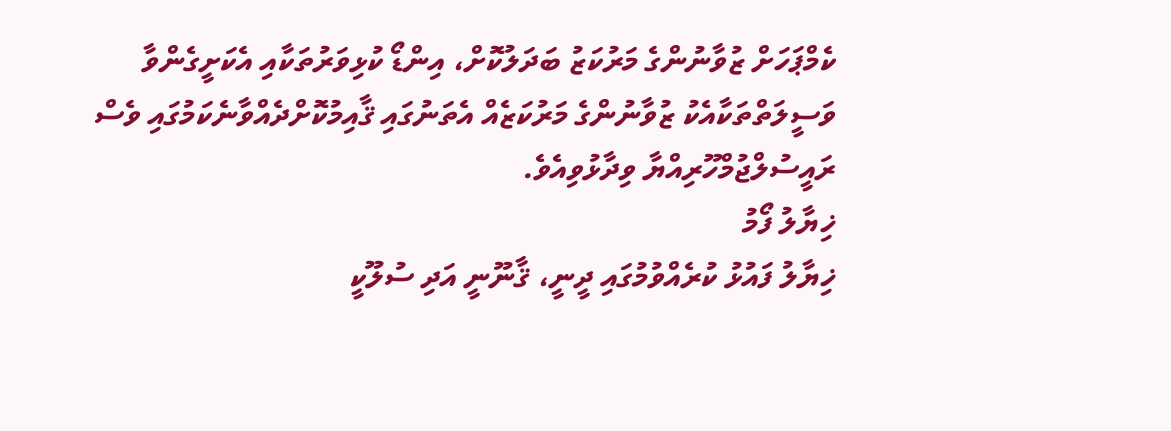ކެމްޕަހަށް ޒުވާނުންގެ މަރުކަޒު ބަދަލުކޮށް، އިންޑޯ ކުޅިވަރުތަކާއި އެކަށީގެންވާ ވަސީލަތްތަކާއެކު ޒުވާނުންގެ މަރުކަޒެއް އެތަނުގައި ޤާއިމުކޮށްދެއްވާނެކަމުގައި ވެސް ރައީސުލްޖުމްހޫރިއްޔާ ވިދާޅުވިއެވެ.
ޚިޔާލު ފޯމު
ޚިޔާލު ފައުޅު ކުރެއްވުމުގައި ދީނީ، ޤާނޫނީ އަދި ސުލޫކީ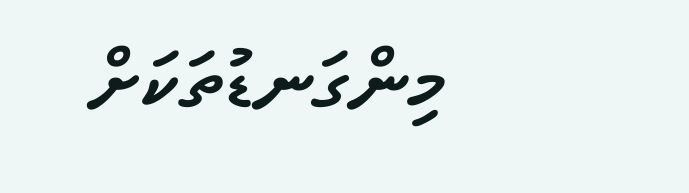މިންގަނޑުތަކަށް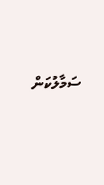ސަމާލުކަން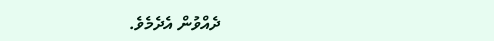ދެއްވުން އެދެމެވެ.